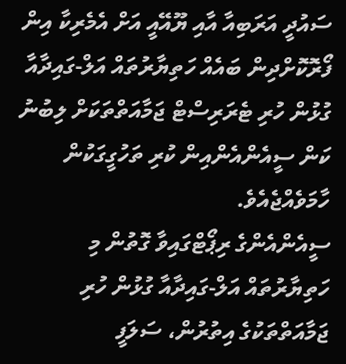ސައުދީ އަރަބިއާ އާއި ޔޫއޭއީ އަށް އެމެރިކާ އިން ފޯރޮކޮށްދިން ބައެއް ހަތިޔާރުތައް އަލް-ގައިދާއާ ގުޅުން ހުރި ޓެރަރިސްޓް ޖަމާއަތްތަކަށް ލިބުނު ކަން ސީއެންއެންއިން ކުރި ތަހުގީގަކުން ހާމަވެއްޖެއެވެ.
ސީއެންއެންގެ ރިޕޯޓްގައިވާ ގޮތުން މި ހަތިޔާރުތައް އަލް-ގައިދާއާ ގުޅުން ހުރި ޖަމާއަތްތަކުގެ އިތުރުން، ސަލަފީ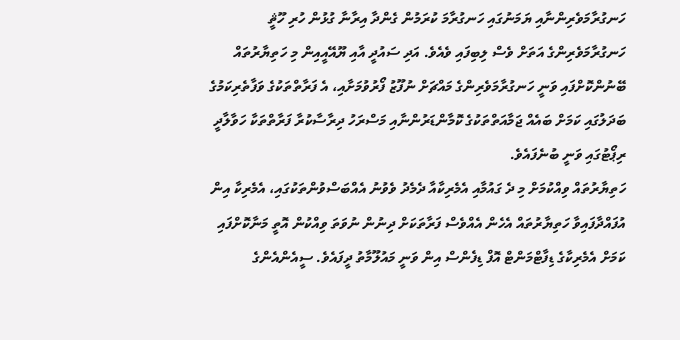ހަނގުރާމަވެރިންނާއި ޔަމަނުގައި ހަނގުރާމަ ކުރަމުން ގެންދާ އިރާނާ ގުޅުން ހުރި ހޫޘީ ހަނގުރާމަވެރިންގެ އަތަށް ވެސް ލިބިފައި ވެއެވެ. އަދި ސައުދީ އާއި ޔޫއޭއީއިން މި ހަތިޔާރުތައް ބޭނުންކޮށްފައި ވަނީ ހަނގުރާމަވެރިންގެ މައްޗަށް ނުފޫޒު ފޯރުވުމަށާއި، އެ ފަރާތްތަކުގެ ވަފާތެރިކަމުގެ ބަދަލުގައި ކަމަށް ބައެއް ޖަމާއަތްތަކުގެ ކޮމާންޑަރުންނާއި މަސްރަހު ދިރާސާކުރާ ފަރާތްތަކާ ހަވާލާދީ ރިޕޯޓުގައި ވަނީ ބުނެފައެވެ.
ހަތިޔާރުތައް ވިއްކުމަށް މި ދެ ގައުމާއި އެމެރިކާއާ ދެމެދު ވެވުނު އެއްބަސްވުންތަކުގައި، އެމެރިކާ އިން އުފައްދާފައިވާ ހަތިޔާރުތައް އެހެން އެއްވެސް ފަރާތަކަށް ދިނުން ނުވަތަ ވިއްކުން އޮތީ މަނާކޮށްފައި ކަމަށް އެމެރިކާގެ ޑިފާޓްމަންޓް އޮފް ޑިފެންސް އިން ވަނީ މައުލޫމާތު ދީފައެވެ. ސީއެންއެންގެ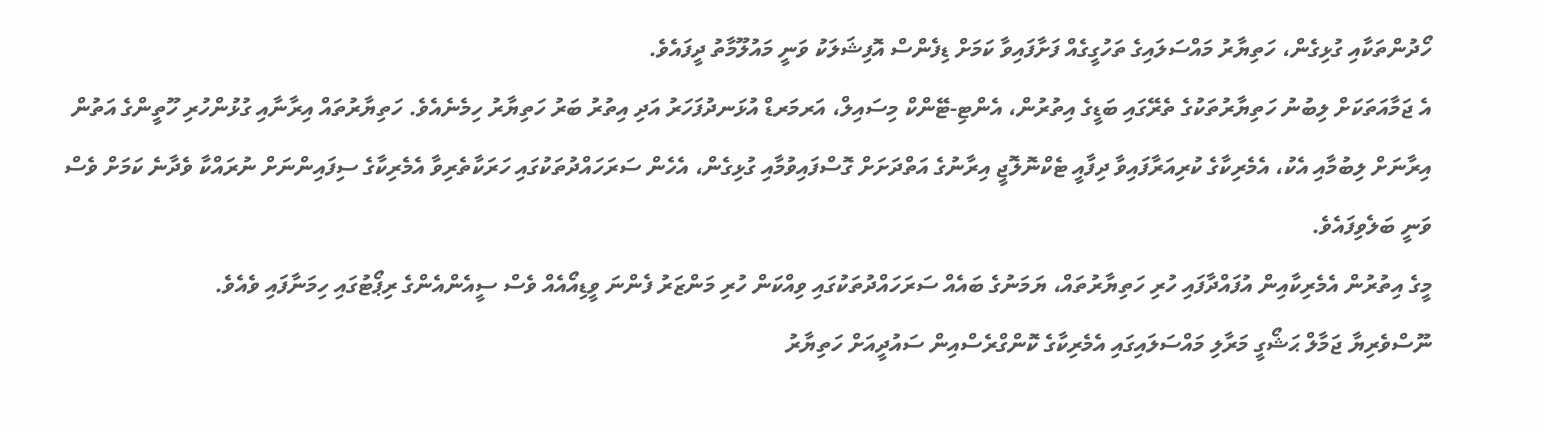ހޯދުންތަކާއި ގުޅިގެން، ހަތިޔާރު މައްސަލައިގެ ތަހުގީގެއް ފަށާފައިވާ ކަމަށް ޑިފެންސް އޮފިޝަލަކު ވަނީ މައުލޫމާތު ދީފައެވެ.
އެ ޖަމާއަތަކަށް ލިބުނު ހަތިޔާރުތަކުގެ ތެރޭގައި ބަޑީގެ އިތުރުން، އެންޓި-ޓޭންކް މިސައިލް، އަރމަރޑް އުޅަނދުފަހަރު އަދި އިތުރު ބަރު ހަތިޔާރު ހިމެނެއެވެ. ހަތިޔާރުތައް އިރާނާއި ގުޅުންހުރި ހޫތީންގެ އަތުން އިރާނަށް ލިބުމާއި އެކު، އެމެރިކާގެ ކުރިއަރާފައިވާ ދިފާއީ ޓެކްނޮލޮޖީ އިރާނުގެ އަތްދަށަށް ގޮސްފައިވުމާއި ގުޅިގެން، އެހެން ސަރަހައްދުތަކުގައި ހަރަކާތެރިވާ އެމެރިކާގެ ސިފައިންނަށް ނުރައްކާ ވެދާނެ ކަމަށް ވެސް ވަނީ ބަލެވިފައެވެ.
މީގެ އިތުރުން އެމެރިކާއިން އުފައްދާފައި ހުރި ހަތިޔާރުތައް، ޔަމަނުގެ ބައެއް ސަރަހައްދުތަކުގައި ވިއްކަން ހުރި މަންޒަރު ފެންނަ ވީޑިއޯއެއް ވެސް ސީއެންއެންގެ ރިޕޯޓުގައި ހިމަނާފައި ވެއެވެ.
ނޫސްވެރިޔާ ޖަމާލް ޙަޝޯގީ މަރާލި މައްސަލައިގައި އެމެރިކާގެ ކޮންގްރެސްއިން ސައުދީއަށް ހަތިޔާރު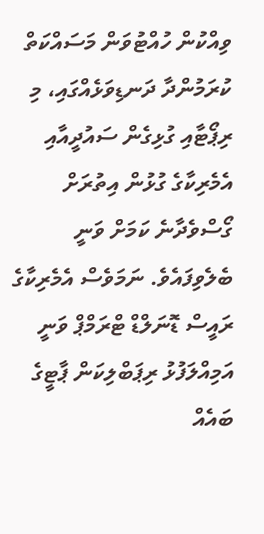ވިއްކުން ހުއްޓުވަން މަސައްކަތް ކުރަމުންދާ ދަނޑިވަޅެއްގައި، މި ރިޕޯޓާއި ގުޅިގެން ސައުދީއާއި އެމެރިކާގެ ގުޅުން އިތުރަށް ގޯސްވެދާނެ ކަމަށް ވަނީ ބެލެވިފައެވެ. ނަމަވެސް އެމެރިކާގެ ރައީސް ޑޮނަލްޑް ޓްރަމްޕް ވަނީ އަމިއްލަފުޅު ރިޕަބްލިކަން ޕާޓީގެ ބައެއް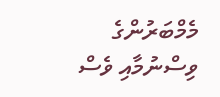މެމްބަރުންގެ ވިސްނުމާއި ވެސް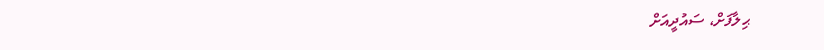ޙިލާފަށް، ސައުދީއަށް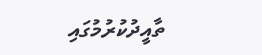ތާއީދުކުރުމުގައި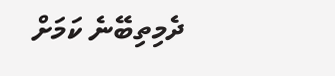ދެމިތިބޭނެ ކަމަށް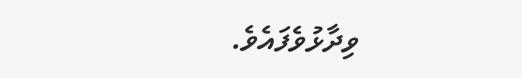ވިދާޅުވެފައެވެ.